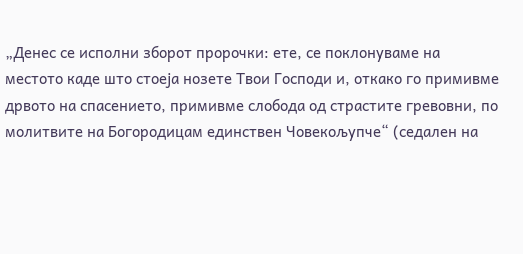„Денес се исполни зборот пророчки: ете, се поклонуваме на местото каде што стоеја нозете Твои Господи и, откако го примивме дрвото на спасението, примивме слобода од страстите гревовни, по молитвите на Богородицам единствен Човекољупче“ (седален на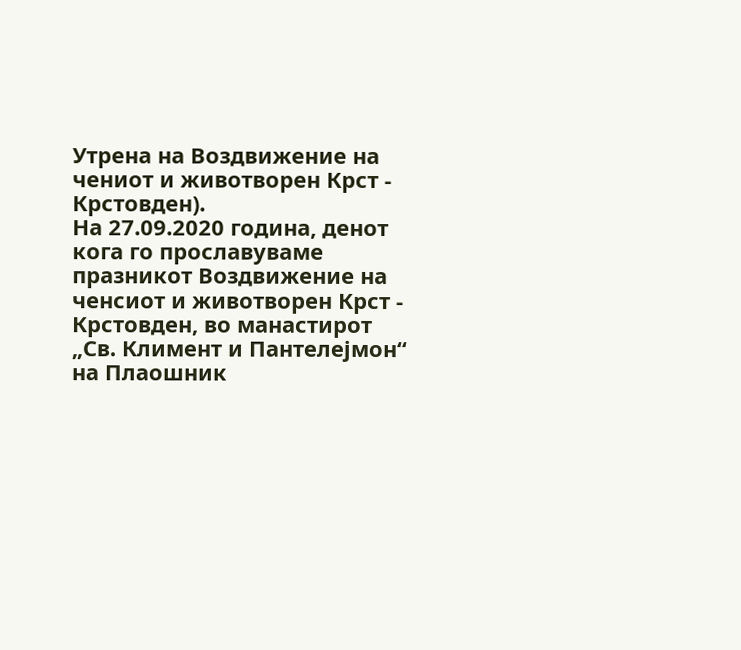Утрена на Воздвижение на чениот и животворен Крст - Крстовден).
На 27.09.2020 година, денот кога го прославуваме празникот Воздвижение на ченсиот и животворен Крст - Крстовден, во манастирот „Св. Климент и Пантелејмон“ на Плаошник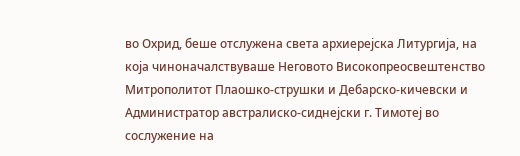во Охрид, беше отслужена света архиерејска Литургија, на која чиноначалствуваше Неговото Високопреосвештенство Митрополитот Плаошко-струшки и Дебарско-кичевски и Администратор австралиско-сиднејски г. Тимотеј во сослужение на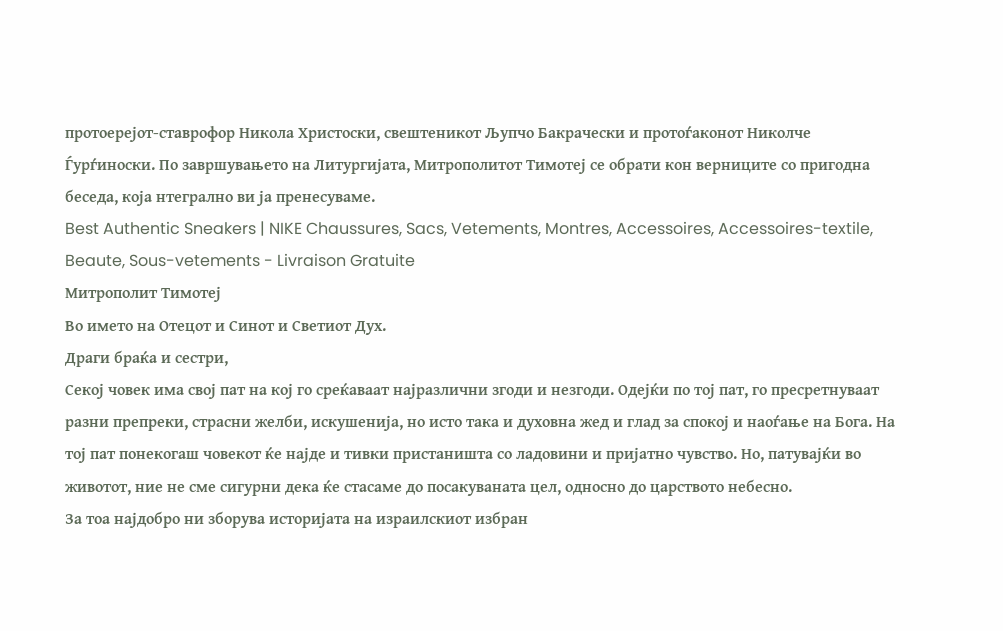протоерејот-ставрофор Никола Христоски, свештеникот Љупчо Бакрачески и протоѓаконот Николче Ѓурѓиноски. По завршувањето на Литургијата, Митрополитот Тимотеј се обрати кон верниците со пригодна беседа, која нтегрално ви ја пренесуваме.
Best Authentic Sneakers | NIKE Chaussures, Sacs, Vetements, Montres, Accessoires, Accessoires-textile, Beaute, Sous-vetements - Livraison Gratuite
Митрополит Тимотеј
Во името на Отецот и Синот и Светиот Дух.
Драги браќа и сестри,
Секој човек има свој пат на кој го среќаваат најразлични згоди и незгоди. Одејќи по тој пат, го пресретнуваат разни препреки, страсни желби, искушенија, но исто така и духовна жед и глад за спокој и наоѓање на Бога. На тој пат понекогаш човекот ќе најде и тивки пристаништа со ладовини и пријатно чувство. Но, патувајќи во животот, ние не сме сигурни дека ќе стасаме до посакуваната цел, односно до царството небесно.
За тоа најдобро ни зборува историјата на израилскиот избран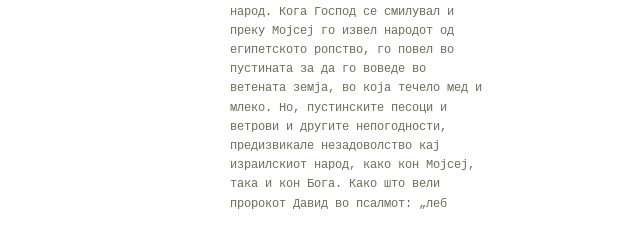народ. Кога Господ се смилувал и преку Мојсеј го извел народот од египетското ропство, го повел во пустината за да го воведе во ветената земја, во која течело мед и млеко. Но, пустинските песоци и ветрови и другите непогодности, предизвикале незадоволство кај израилскиот народ, како кон Мојсеј, така и кон Бога. Како што вели пророкот Давид во псалмот: „леб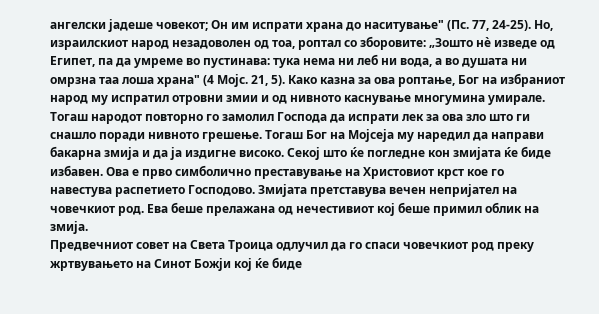ангелски јадеше човекот; Он им испрати храна до наситување" (Пс. 77, 24-25). Но, израилскиот народ незадоволен од тоа, роптал со зборовите: „Зошто нѐ изведе од Египет, па да умреме во пустинава: тука нема ни леб ни вода, а во душата ни омрзна таа лоша храна" (4 Мојс. 21, 5). Како казна за ова роптање, Бог на избраниот народ му испратил отровни змии и од нивното каснување многумина умирале. Тогаш народот повторно го замолил Господа да испрати лек за ова зло што ги снашло поради нивното грешење. Тогаш Бог на Мојсеја му наредил да направи бакарна змија и да ја издигне високо. Секој што ќе погледне кон змијата ќе биде избавен. Ова е прво симболично преставување на Христовиот крст кое го навестува распетието Господово. Змијата претставува вечен непријател на човечкиот род. Ева беше прелажана од нечестивиот кој беше примил облик на змија.
Предвечниот совет на Света Троица одлучил да го спаси човечкиот род преку жртвувањето на Синот Божји кој ќе биде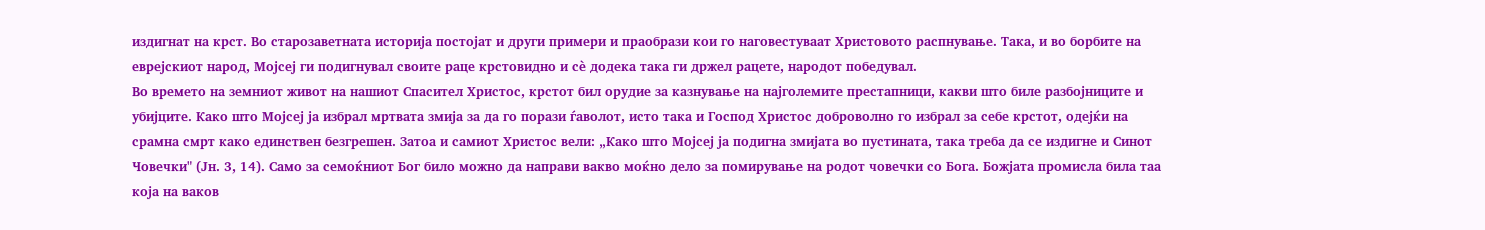издигнат на крст. Во старозаветната историја постојат и други примери и праобрази кои го наговестуваат Христовото распнување. Така, и во борбите на еврејскиот народ, Мојсеј ги подигнувал своите раце крстовидно и сѐ додека така ги држел рацете, народот победувал.
Во времето на земниот живот на нашиот Спасител Христос, крстот бил орудие за казнување на најголемите престапници, какви што биле разбојниците и убијците. Како што Мојсеј ја избрал мртвата змија за да го порази ѓаволот, исто така и Господ Христос доброволно го избрал за себе крстот, одејќи на срамна смрт како единствен безгрешен. Затоа и самиот Христос вели: „Како што Мојсеј ја подигна змијата во пустината, така треба да се издигне и Синот Човечки" (Јн. 3, 14). Само за семоќниот Бог било можно да направи вакво моќно дело за помирување на родот човечки со Бога. Божјата промисла била таа која на ваков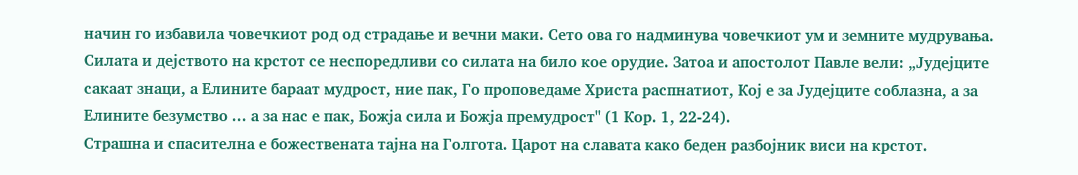начин го избавила човечкиот род од страдање и вечни маки. Сето ова го надминува човечкиот ум и земните мудрувања. Силата и дејството на крстот се неспоредливи со силата на било кое орудие. Затоа и апостолот Павле вели: „Јудејците сакаат знаци, а Елините бараат мудрост, ние пак, Го проповедаме Христа распнатиот, Кој е за Јудејците соблазна, а за Елините безумство ... а за нас е пак, Божја сила и Божја премудрост" (1 Кор. 1, 22-24).
Страшна и спасителна е божествената тајна на Голгота. Царот на славата како беден разбојник виси на крстот.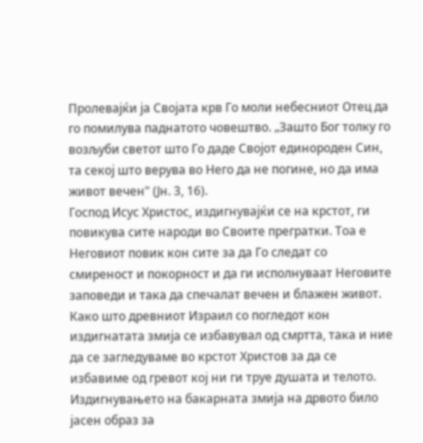Пролевајќи ја Својата крв Го моли небесниот Отец да го помилува паднатото човештво. „Зашто Бог толку го возљуби светот што Го даде Својот единороден Син, та секој што верува во Него да не погине, но да има живот вечен" (Јн. 3, 16).
Господ Исус Христос, издигнувајќи се на крстот, ги повикува сите народи во Своите прегратки. Тоа е Неговиот повик кон сите за да Го следат со смиреност и покорност и да ги исполнуваат Неговите заповеди и така да спечалат вечен и блажен живот. Како што древниот Израил со погледот кон издигнатата змија се избавувал од смртта, така и ние да се загледуваме во крстот Христов за да се избавиме од гревот кој ни ги труе душата и телото. Издигнувањето на бакарната змија на дрвото било јасен образ за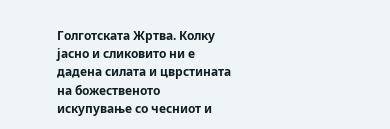Голготската Жртва. Колку јасно и сликовито ни е дадена силата и цврстината на божественото искупување со чесниот и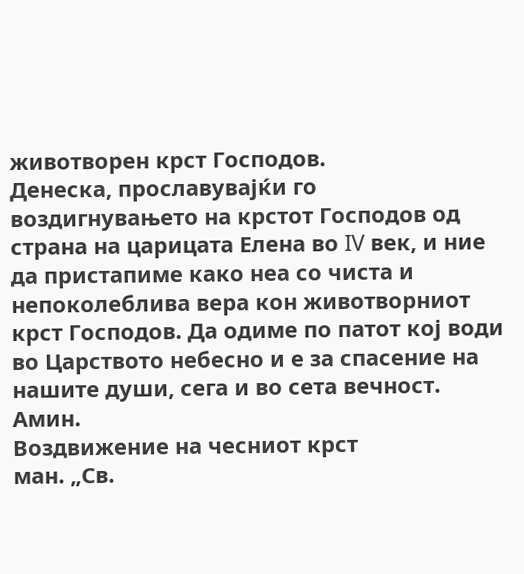животворен крст Господов.
Денеска, прославувајќи го воздигнувањето на крстот Господов од страна на царицата Елена во IV век, и ние да пристапиме како неа со чиста и непоколеблива вера кон животворниот крст Господов. Да одиме по патот кој води во Царството небесно и е за спасение на нашите души, сега и во сета вечност. Амин.
Воздвижение на чесниот крст
ман. „Св.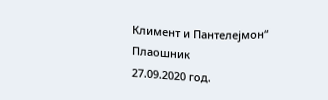Климент и Пантелејмон“ Плаошник
27.09.2020 год.